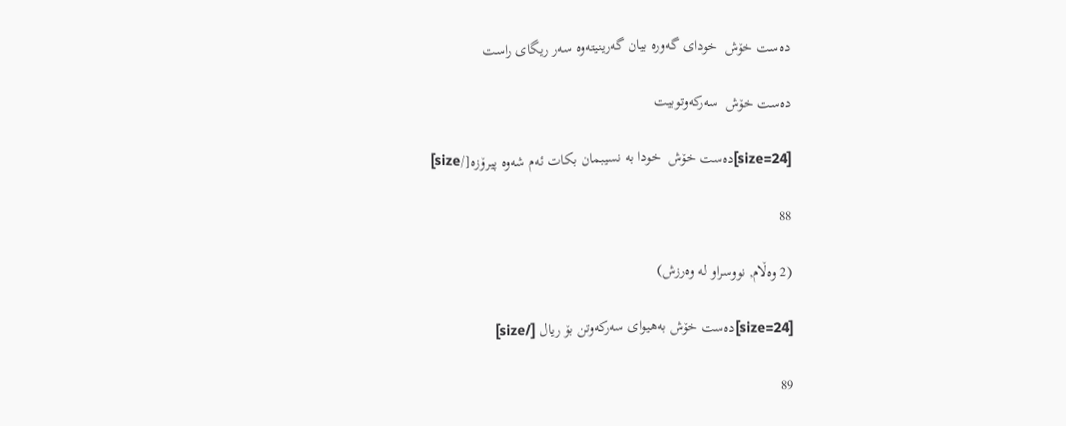ده‌ست خۆش  خودای گه‌وره‌ بیان گه‌رینیته‌وه‌ سه‌ر ریگای راست

ده‌ست خۆش  سه‌ركه‌وتوبیت

[size=24]ده‌ست خۆش  خودا به‌ نسیبمان بكات ئه‌م شه‌وه‌ پیرۆزه‌[/size]

88

(2 وه‌ڵام, نووسراو له‌ وه‌رزش)

[size=24]ده‌ست خۆش به‌هیوای سه‌ركه‌وتن بۆ ریال [/size]

89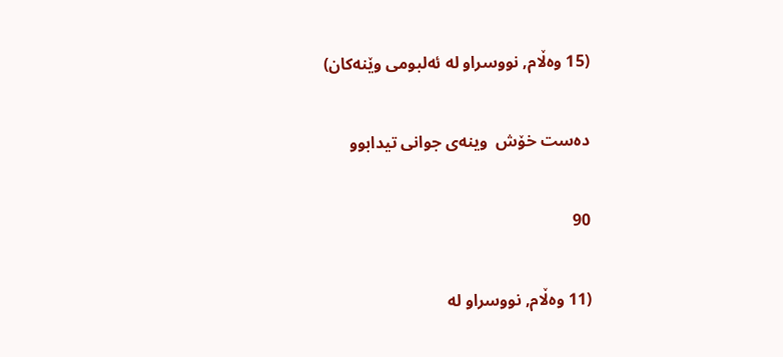(15 وه‌ڵام, نووسراو له‌ ئه‌لبومی وێنه‌كان)

ده‌ست خۆش  وینه‌ی جوانی تیدابوو

90

(11 وه‌ڵام, نووسراو له‌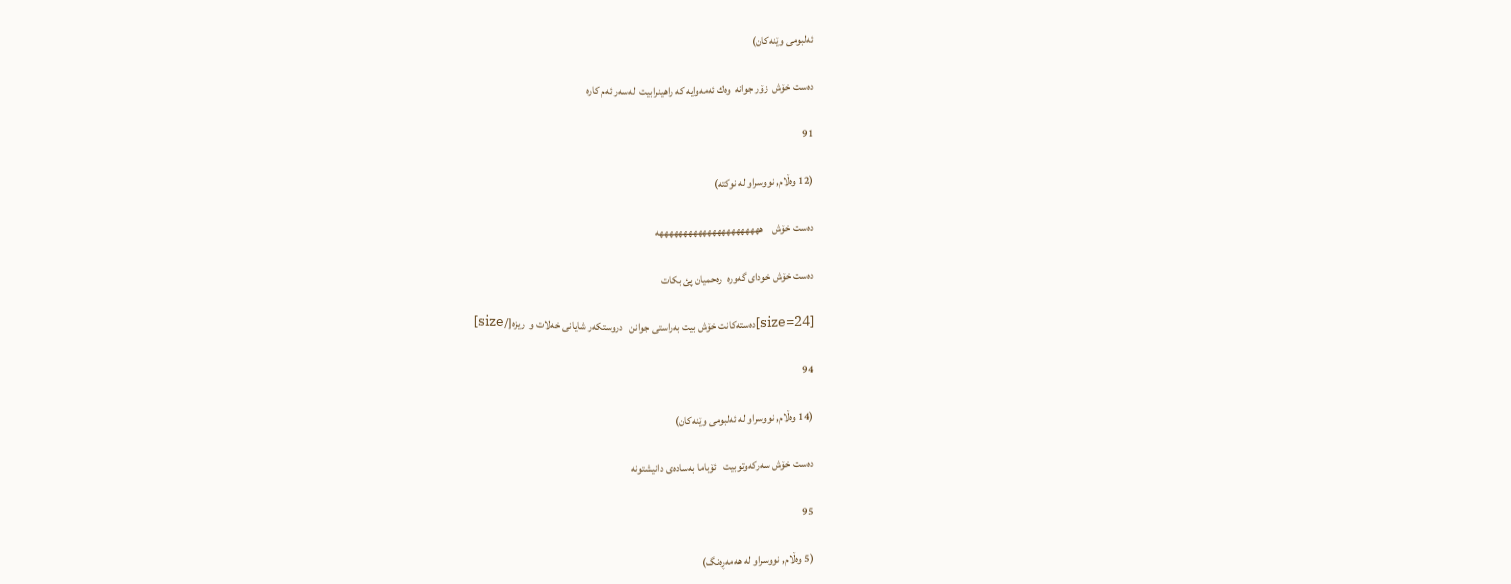ئه‌لبومی وێنه‌كان)

ده‌ست خۆش  زۆر جوانه‌  وه‌ك ئه‌مه‌وایه‌ كه‌ راهینرابیت  له‌سه‌ر ئه‌م كاره‌

91

(12 وه‌ڵام, نووسراو له‌ نوكته‌)

ده‌ست خۆش    ههههههههههههههههههههههه

ده‌ست خۆش خودای گه‌وره‌  ره‌حمیان پئ بكات

[size=24]ده‌سته‌كانت خۆش بیت به‌راستی جوانن   دروستكه‌ر شایانی خه‌لات و  ریزه‌[/size]

94

(14 وه‌ڵام, نووسراو له‌ ئه‌لبومی وێنه‌كان)

ده‌ست خۆش سه‌ركه‌وتوبیت   ئۆباما به‌ساده‌ی دانیشتونه‌

95

(5 وه‌ڵام, نووسراو له‌ هه‌مه‌ڕه‌نگ)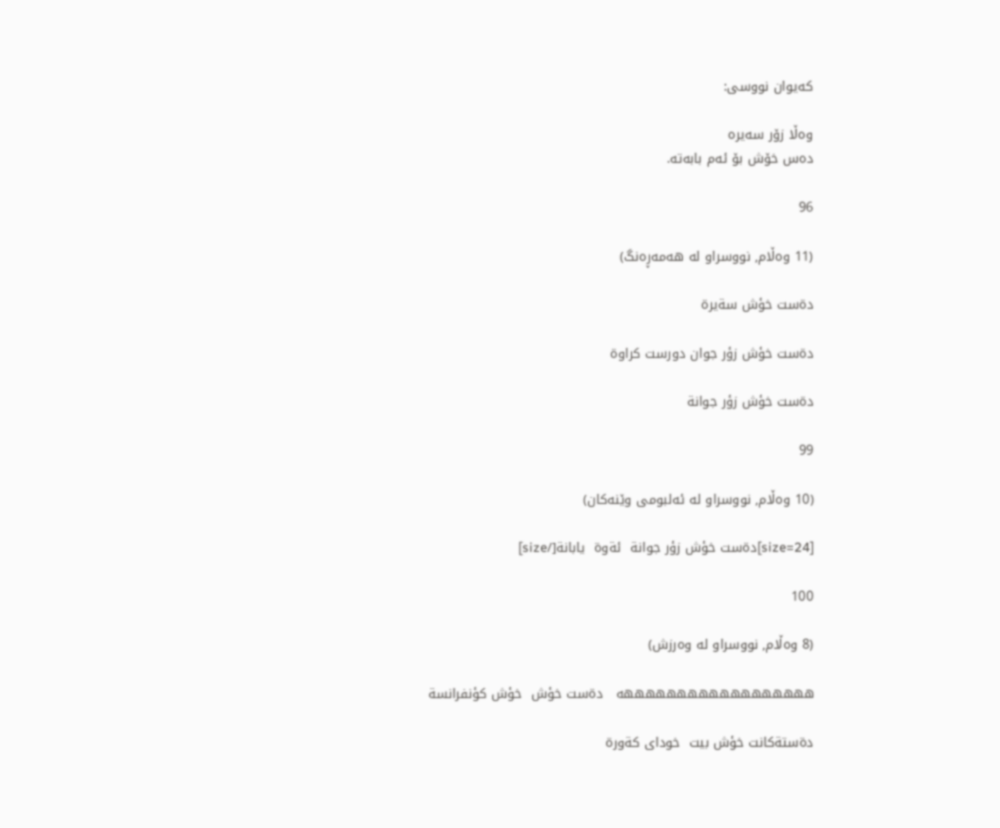که‌یوان نووسی:

وه‌ڵا زۆر سه‌یره‌
ده‌س خۆش بۆ ئه‌م بابه‌ته‌.

96

(11 وه‌ڵام, نووسراو له‌ هه‌مه‌ڕه‌نگ)

دةست خؤش سةيرة

دةست خؤش زؤر جوان دورست كراوة

دةست خؤش زؤر جوانة

99

(10 وه‌ڵام, نووسراو له‌ ئه‌لبومی وێنه‌كان)

[size=24]دةست خؤش زؤر جوانة  ئةوة  يابانة[/size]

100

(8 وه‌ڵام, نووسراو له‌ وه‌رزش)

ههههههههههههههههههه   دةست خؤش  خؤش كؤنفرانسة

دةستةكانت خؤش بيت  خوداى كةورة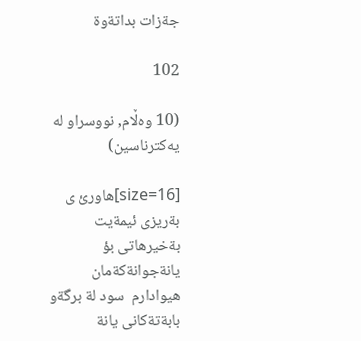جةزات بداتةوة

102

(10 وه‌ڵام, نووسراو له‌ یه‌كترناسین)

[size=16]هاورئ ى  بةريزى ئيمةيت بةخيرهاتى بؤ يانةجوانةكةمان  هيوادارم  سود لة برگةو بابةتةكانى يانة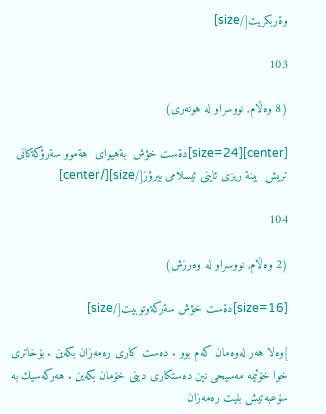وةربكريت[/size]

103

(8 وه‌ڵام, نووسراو له‌ هونه‌ری)

[center][size=24]دةست خؤش  بةهيواى  هةموو سةرؤكةكانى تريش  بينة ريزى ئاينى ئيسلامى بيرؤز[/size][/center]

104

(2 وه‌ڵام, نووسراو له‌ وه‌رزش)

[size=16]دةست خؤش سةركةوتوبيت[/size]

]وه‌لا هه‌ر له‌وه‌مان كه‌م بوو . ده‌ست كاری ره‌مه‌زان بكه‌ین . بۆخاتری خوا خۆئیمه‌ مه‌سیحی نین ده‌ستكاری دینی خۆمان بكه‌ین . هه‌ركه‌سیك به‌ سۆعبه‌تیش بلیت ره‌مه‌زان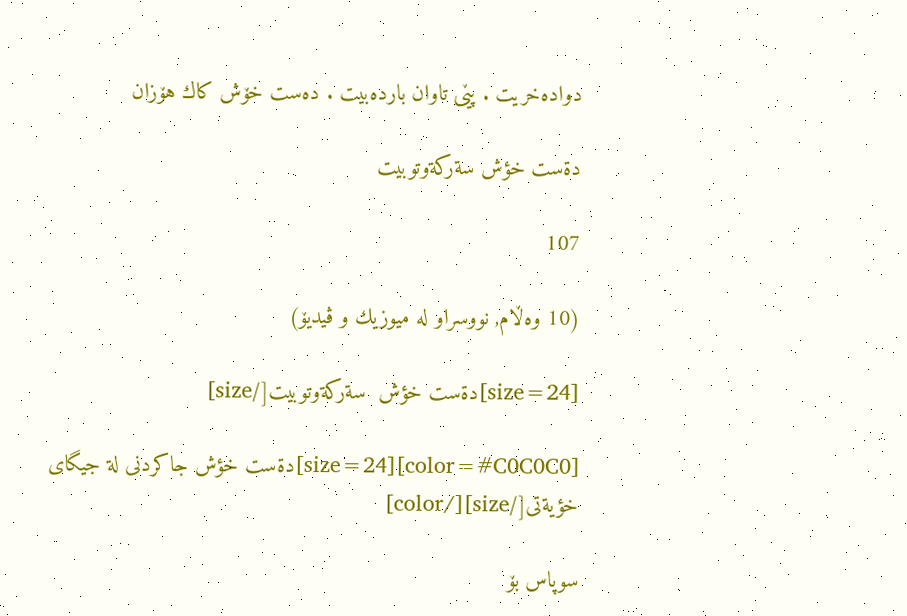دواده‌خریت . پێی تاوان بارده‌بیت . ده‌ست خۆش كاك هۆزان

دةست خؤش سةركةوتوبيت

107

(10 وه‌ڵام, نووسراو له‌ میوزیك و ڤیدیۆ)

[size=24]دةست خؤش  سةركةوتوبيت[/size]

[color=#C0C0C0][size=24]دةست خؤش جاکردنى لة جيگاى خؤيةتى[/size][/color]

سوپاس بۆ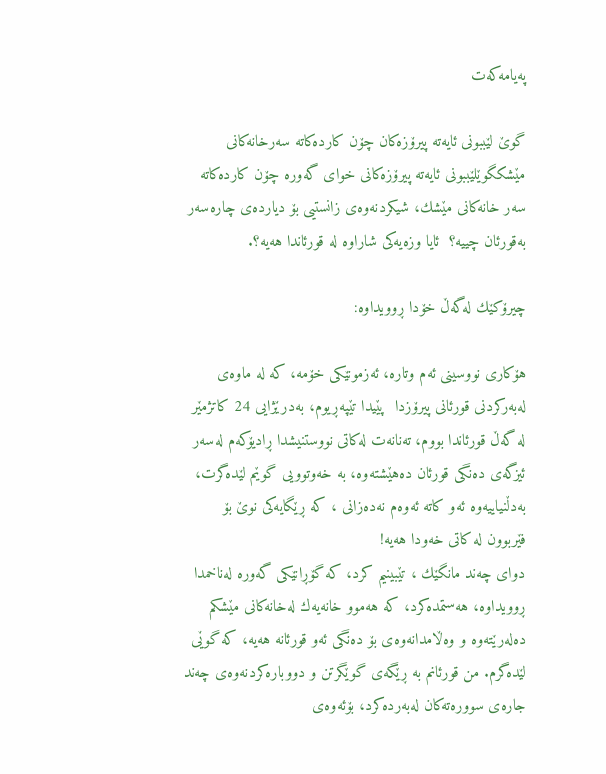په‌یامه‌كه‌ت

گوێ لێببونى ‌ئایه‌ته‌ پیرۆزه‌كان چۆن كارده‌كاته‌ سه‌رخانه‌كانی مێشكگوێلێببونى ‌ئایه‌ته‌ پیرۆزه‌كانی خوای گه‌وره‌ چۆن كارده‌كاته‌ سه‌ر خانه‌كانی مێشك، شیكردنه‌وه‌ی زانستیی بۆ دیارده‌ی چاره‌سه‌ر به‌قورئان چییه‌؟  ئایا وزه‌یه‌كی شاراوه‌ له‌ قورئاندا هه‌یه؟‌.

چیرۆكێك له‌گه‌ڵ خۆدا ڕوویداوه‌:

هۆكاری نووسینی ئه‌م وتاره‌، ئه‌زمونێكی خۆمه‌، كه‌ له‌ ماوه‌ی له‌به‌ركردنی قورئانی پیرۆزدا  پێیدا تێپه‌ڕیوم، به‌درێژایی 24 كاتژمێر له‌ گه‌ڵ قورئاندا بووم، ته‌نانه‌ت له‌كاتی نووستنیشدا ڕادیۆكه‌م له‌سه‌ر ئیزگه‌ی ده‌نگی قورئان ده‌هێشته‌وه‌، به‌ خه‌وتوویی گوێم لێده‌گرت، به‌دڵنیاییه‌وه‌ ئه‌و كاته‌ ئه‌وه‌م نه‌ده‌زانی ، كه‌ ڕێگایه‌كی نوێ بۆ فێربوون له‌ كاتی خه‌ودا هه‌یه‌!
دوای چه‌ند مانگێك ، تێبینیم كرد، كه‌ گۆڕانێكی گه‌وره‌ له‌ناخمدا ڕوویداوه‌، هه‌ستمده‌كرد، كه‌ هه‌موو خانه‌یه‌ك له‌خانه‌كانی مێشكم ده‌له‌رێته‌وه‌ و وه‌ڵامدانه‌وه‌ی بۆ ده‌نگی ئه‌و قورئانه‌ هه‌یه‌، كه‌ گوێی لێده‌گرم. من قورئانم به‌ ڕێگه‌ی گوێگرتن و دووباره‌كردنه‌وه‌ی چه‌ند جاره‌ی‌ سووره‌ته‌كان له‌به‌رده‌كرد، بۆئه‌وه‌ی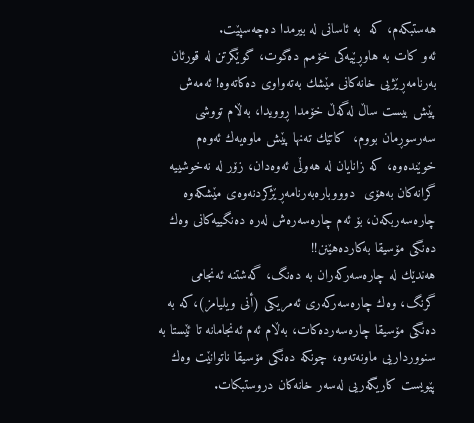هه‌ستبكه‌م، كه‌ ‌ به‌ ئاسانی له‌ بیرمدا ده‌چه‌سپێت.
ئه‌و كات به‌ هاوڕێیه‌كی خۆمم ده‌گوت، گوێگرتن له‌ قورئان به‌رنامه‌ڕێژيی خانه‌كانی مێشك به‌ته‌واوی ده‌كاته‌وه‌! ئه‌مه‌ش پێش بيست ساڵ له‌گه‌ڵ خۆمدا ڕوویدا، به‌ڵام تووشی سه‌رسوڕمان بووم،  كاتێك ته‌نها پێش ماوه‌یه‌ك ئه‌وه‌م خوێنده‌وه‌، كه‌ زانایان له‌ هه‌وڵی ئه‌وه‌دان، زۆر له‌ نه‌خوشییه‌ گرانه‌كان به‌هۆی  دوووباره‌به‌رنامه‌ڕێژكردنه‌وه‌ی مێشكه‌وه‌ چاره‌سه‌ربكه‌ن، بۆ ئه‌م چاره‌سه‌ره‌ش له‌ره‌ ده‌نگییه‌كانى وه‌ك ده‌نگی مۆسیقا به‌كارده‌هێنن!!
هه‌ندێك له‌ چاره‌سه‌ركه‌ران به‌ ده‌نگ، گه‌شتنه‌ ئه‌نجامی گرنگ، وه‌ك چاره‌سه‌ركه‌ری ئه‌مریكی (أنی ویلیامز)،كه‌ به‌ ده‌نگی مۆسیقا چاره‌سه‌رده‌كات، به‌ڵام ئه‌م ئه‌نجامانه‌ تا ئێستا به‌ سنوورداریی ماونه‌ته‌وه‌، چونكه‌ ده‌نگی مۆسیقا ناتوانێت وه‌ك پێویست كاریگه‌ریی له‌سه‌ر خانه‌كان دروستبكات.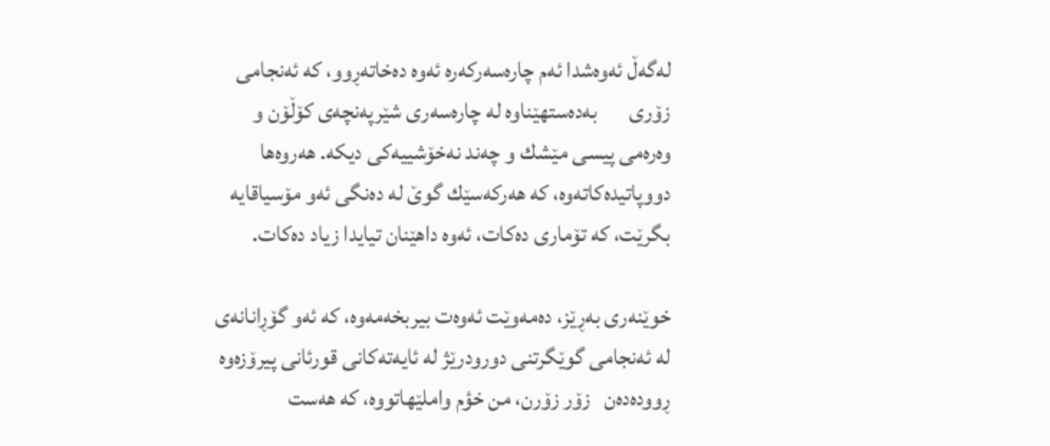له‌گه‌ڵ ئه‌وه‌شدا ئه‌م چاره‌سه‌ركه‌ره‌ ئه‌وه‌ ده‌خاته‌ڕوو، كه‌ ئه‌نجامی زۆرى       به‌ده‌ستهێناوه‌ له‌ چاره‌سه‌ری شێرپه‌نچه‌ی كۆڵۆن و وه‌ره‌می پیسی مێشك و چه‌ند نه‌خۆشییه‌كی دیكه‌. هه‌روه‌ها دووپاتیده‌كاته‌وه‌، كه‌ هه‌ركه‌سێك گوێ له‌ ده‌نگی ئه‌و مۆسیاقايه‌ بگرێت، كه‌ تۆماری ده‌كات، ئه‌وه‌ داهێنان تیایدا زیاد ده‌كات.

خوێنه‌ری به‌ڕێز، ده‌مه‌وێت ئه‌وه‌ت بیربخه‌مه‌وه‌، كه‌ ئه‌و گۆڕانانه‌ی له‌ ئه‌نجامی گوێگرتنی دورودرێژ له‌ ئایه‌ته‌كانی قورئانی پیرۆزه‌وه‌ ڕووده‌ده‌ن   زۆر زۆرن، من خؤم واملێهاتووه‌‌، كه‌ هه‌ست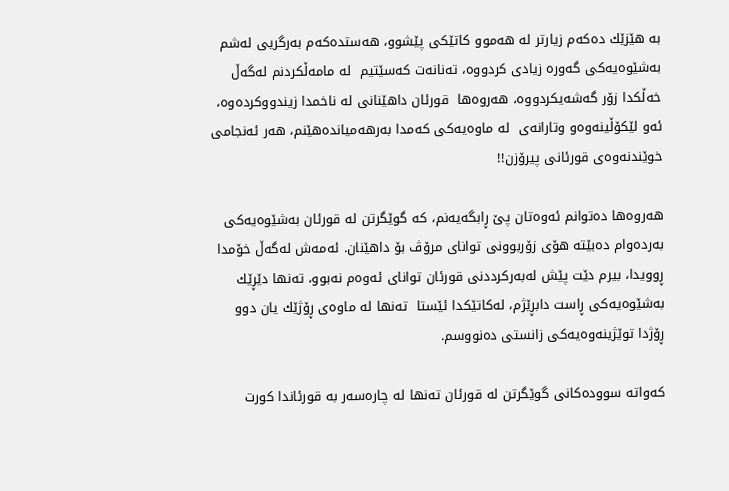به‌ هێزێك ده‌كه‌م زیارتر له‌ هه‌موو كاتێكی پێشوو، هه‌ستده‌كه‌م به‌رگریی له‌شم به‌شێوه‌یه‌كی گه‌وره‌ زیادی كردووه‌، ته‌نانه‌ت كه‌سێتیم  له‌ مامه‌ڵكردنم له‌گه‌ڵ خه‌ڵكدا زۆر گه‌شه‌یكردووه‌، هه‌روه‌ها  قورئان داهێنانی له‌ ناخمدا زیندووكرده‌وه‌، ئه‌و لێكۆڵینه‌وه‌و وتارانه‌ی  له‌ ماوه‌یه‌كی كه‌مدا به‌رهه‌میانده‌هێنم، هه‌ر ئه‌نجامی خوێندنه‌وه‌ی قورئانی پیرۆزن‌!!

هه‌روه‌ها ده‌توانم ئه‌وه‌تان پێ ڕابگه‌یه‌نم، كه‌ گوێگرتن له‌ قورئان به‌شێوه‌یه‌كی به‌رده‌وام ده‌بێته‌ هۆی زۆربوونی توانای مرۆڤ بۆ داهێنان. ئه‌مه‌ش له‌گه‌ڵ خۆمدا ڕوویدا، بیرم دێت پێش له‌به‌ركرددنی قورئان توانای ئه‌وه‌م نه‌بوو، ته‌نها دێڕێك به‌شێوه‌یه‌كی ڕاست دابڕێژم، له‌كاتێكدا ئێستا  ته‌نها له‌ ماوه‌ی ڕۆژێك یان دوو ڕۆژدا توێژینه‌وه‌یه‌كی زانستی ده‌نووسم.

كه‌واته‌ سووده‌كانی گوێگرتن له‌ قورئان ته‌نها له‌ چاره‌سه‌ر به‌ قورئاندا كورت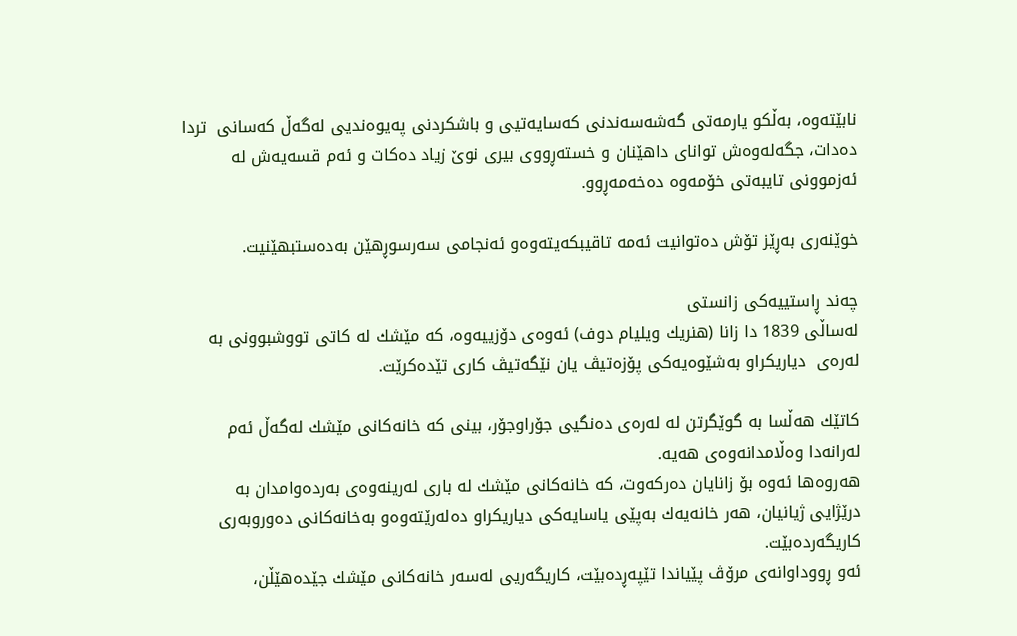نابێته‌وه‌، به‌ڵكو یارمه‌تی گه‌شه‌سه‌ندنی كه‌سایه‌تیی و باشكردنی په‌یوه‌ندیی له‌گه‌ڵ كه‌سانی  تردا ده‌دات، جگه‌له‌وه‌ش توانای داهێنان و خسته‌ڕووی بیری نوێ زیاد ده‌كات ‌و ئه‌م قسه‌یه‌ش له‌ ئه‌زموونی تایبه‌تی خۆمه‌وه‌ ده‌خه‌مه‌ڕوو.

خوێنه‌ری به‌ڕێز تۆش ده‌توانیت ئه‌مه‌ تاقیبكه‌یته‌وه‌و ئه‌نجامی سه‌رسوڕهێن به‌ده‌ستبهێنیت.

چه‌ند ڕاستییه‌كی زانستی
له‌ساڵی 1839 دا زانا (هنریك ویلیام دوف) ئه‌وه‌ی دۆزییه‌وه‌، كه‌ مێشك له‌ كاتی تووشبوونی به‌ له‌ره‌ی  دیاریكراو به‌شێوه‌یه‌كی پۆزه‌تیڤ یان نێگه‌تیڤ كاری تێده‌كرێت.

كاتێك هه‌ڵسا به‌ گوێگرتن له‌‌ له‌ره‌ی ده‌نگیی جۆراوجۆر، بینی كه‌ خانه‌كانی مێشك له‌گه‌ڵ ئه‌م له‌رانه‌دا وه‌ڵامدانه‌وه‌ی هه‌یه‌.
هه‌روه‌ها ئه‌وه‌ بۆ زانایان ده‌ركه‌وت، كه‌ خانه‌كانی مێشك له‌ باری له‌رینه‌وه‌ی به‌رده‌وامدان به‌ درێژایی ژیانیان، هه‌ر خانه‌یه‌ك به‌پێی یاسایه‌كی دیاریكراو ده‌له‌رێته‌وه‌و به‌خانه‌كانی ده‌وروبه‌ری كاریگه‌رده‌بێت.
ئه‌و ڕووداوانه‌ی مرۆڤ پێياندا تێپه‌ڕده‌بێت، كاریگه‌ریی له‌سه‌ر خانه‌كانی مێشك جێده‌هێڵن،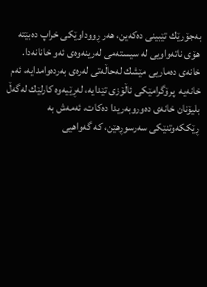به‌جۆرێك تێبینی ده‌كه‌ین، هه‌ر ڕووداوێكی خراپ ده‌بێته‌ هۆی ناته‌واویی له‌ سیسته‌می له‌رینه‌وه‌ی ئه‌و خانانه‌دا.
خانه‌ی ده‌ماریی مێشك له‌حاڵه‌تی له‌ره‌ی به‌رده‌وامدایه‌، ئه‌م خانه‌یه‌  پرۆگرامێكی ئاڵۆزی تێدایه‌، له‌ڕێیه‌وه‌ كارلێك له‌گه‌ڵ بلیۆنان خانه‌ی ده‌وروبه‌ریدا ده‌كات، ئه‌مه‌ش به‌ ڕێككه‌وتنێكی سه‌رسوڕهێن، كه‌ گه‌واهیی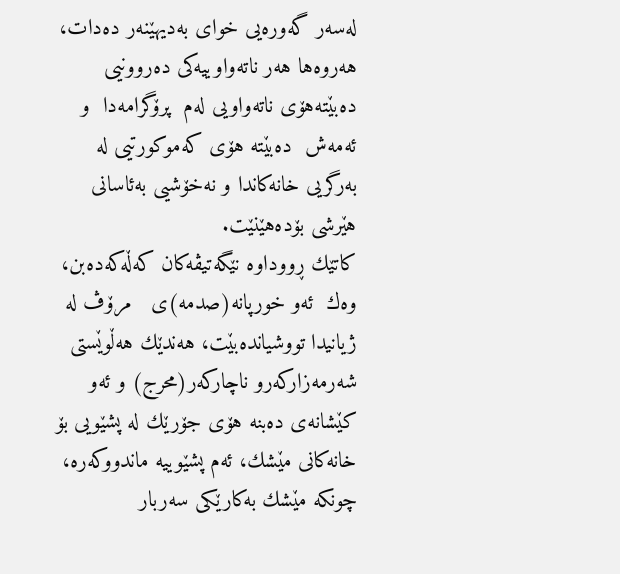له‌سه‌ر گه‌وره‌یی خوای به‌دیهێنه‌ر ده‌دات، هه‌روه‌ها هه‌ر ناته‌واوییه‌كی ده‌روونیی ده‌بێته‌هۆی ناته‌واویی له‌م  پرۆگرامه‌دا  ‌و ئه‌مه‌ش  ده‌بێته‌ هۆی كه‌موكورتیی له‌ به‌رگریی خانه‌كاندا و نه‌خۆشیی به‌ئاسانی هێرشی بۆده‌هێنێت.
كاتێك ڕووداوه‌ نێگه‌تیڤه‌كان كه‌ڵه‌كه‌ده‌بن، وه‌ك  ئه‌و خورپانه‌(صدمه‌)ی   مرۆڤ له‌ ژیانیدا تووشیانده‌بێت، هه‌ندێك هه‌ڵوێستی شه‌رمه‌زاركه‌رو ناچاركه‌ر(محرج) و ئه‌و كێشانه‌ی ده‌بنه‌ ‌هۆی جۆرێك له‌ پشێویی بۆ خانه‌كانی مێشك، ئه‌م پشێوییه‌ ماندووكه‌ره‌، چونكه‌ مێشك به‌كارێكی سه‌ربار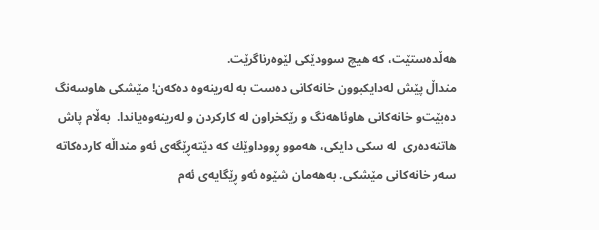هه‌ڵده‌ستێت، كه‌ هیچ سوودێكی لێوه‌رناگرێت.
منداڵ پێش له‌دایكبوون خانه‌كانی ده‌ست به‌ له‌رینه‌وه‌ ده‌كه‌ن! مێشكی هاوسه‌نگ ده‌بێت‌و خانه‌كانی هاوئاهه‌نگ و رێكخراون له‌ كاركردن و له‌رینه‌وه‌یاندا.  به‌ڵام پاش هاتنه‌ده‌ری  له‌ سكی دایكی، هه‌موو ڕووداوێك كه‌ دێته‌ڕێگه‌ی ئه‌و منداڵه‌ كارده‌كاته‌ سه‌ر خانه‌كانی مێشكی. به‌هه‌مان شێوه‌ ئه‌و ڕێگایه‌ی ئه‌م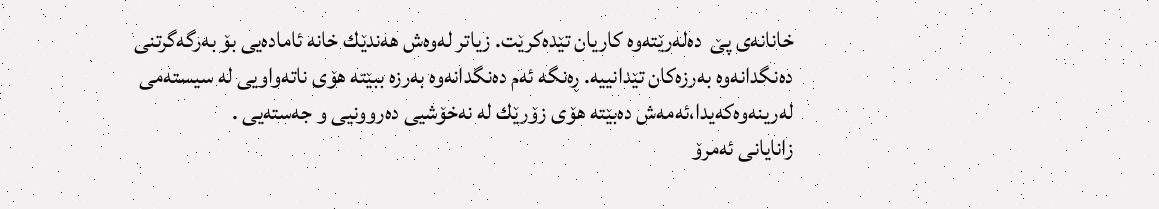خانانه‌ی پێ  ده‌له‌رێته‌وه‌ كاریان تێده‌كرێت. زیاتر له‌وه‌ش هه‌ندێك خانه‌ ئاماده‌یی بۆ به‌رگه‌گرتنی  ده‌نگدانه‌وه‌‌ به‌رزه‌كان تێدانییه‌. ڕه‌نگه‌ ئه‌م ده‌نگدانه‌وه‌ به‌رزه‌ ببێته‌ هۆی ناته‌واویی له‌ سیسته‌می له‌رینه‌وه‌كه‌یدا،ئه‌مه‌ش ده‌بێته‌ هۆی زۆرێك له‌ نه‌خۆشیی ده‌روونیی و جه‌سته‌یی .
زانایانی ئه‌مرۆ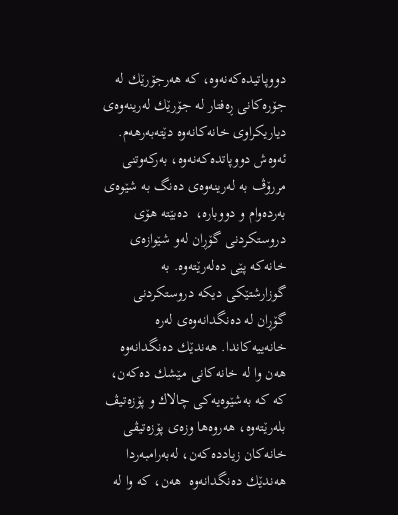دووپاتیده‌كه‌نه‌وه‌، كه‌ هه‌رجۆرێك له‌ جۆره‌كانی ڕه‌فتار له‌ جۆرێك له‌رینه‌وه‌ی دیاریكراوی خانه‌كانه‌وه‌ دێته‌به‌رهه‌م. ئه‌وه‌ش دووپاتده‌كه‌نه‌وه‌، به‌ركه‌وتنی مررۆڤ به‌ له‌رینه‌وه‌ی ده‌نگ به‌ شێوه‌ی به‌رده‌وام و دووباره، ‌ ده‌بێته‌ هۆی دروستكردنی گۆڕان له‌و شێوازه‌ی خانه‌كه‌ پێی ده‌له‌رێته‌وه‌. به‌ گوزارشتێكی دیكه‌ دروستكردنی گۆڕان له‌ ده‌نگدانه‌وه‌ی له‌ره‌ خانه‌ییه‌كاندا. هه‌ندێك ده‌نگدانه‌وه‌ هه‌ن وا له‌ خانه‌كانی مێشك ده‌كه‌ن، كه‌ كه‌ به‌شێوه‌یه‌كی چالاك و پۆزه‌تیڤ بله‌رێته‌وه‌، هه‌روه‌ها وزه‌ی پۆزه‌تیڤی خانه‌كان زیادده‌كه‌ن، له‌به‌رامبه‌ردا هه‌ندێك ده‌نگدانه‌وه‌  هه‌ن، كه‌ وا له‌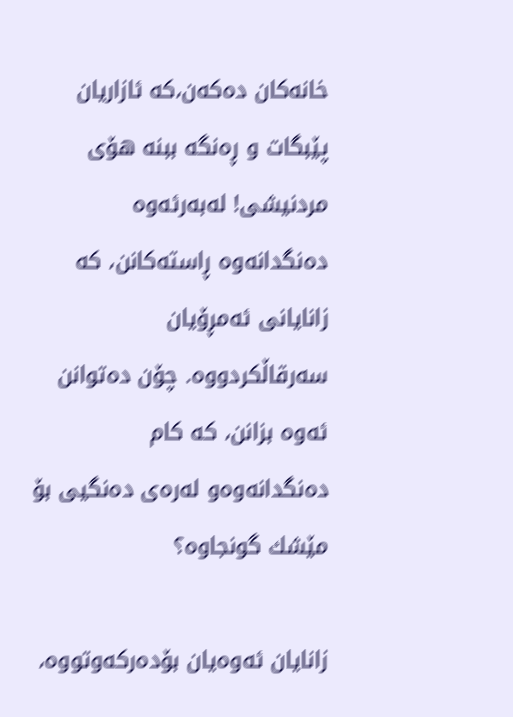خانه‌كان ده‌كه‌ن،كه‌ ئازاریان پێبگات و ڕه‌نگه‌ ببنه‌ هۆی مردنیشی! له‌به‌رئه‌وه‌ ده‌نگدانه‌وه‌ ڕاسته‌كانن، كه‌  زانایانی ئه‌مڕۆیان سه‌رقاڵكردووه‌. چۆن ده‌توانن ئه‌وه‌ بزانن، كه‌ كام ده‌نگدانه‌وه‌و له‌ره‌ی ده‌نگیی بۆ مێشك گونجاوه‌؟

زانایان ئه‌وه‌یان بۆده‌ركه‌وتووه‌،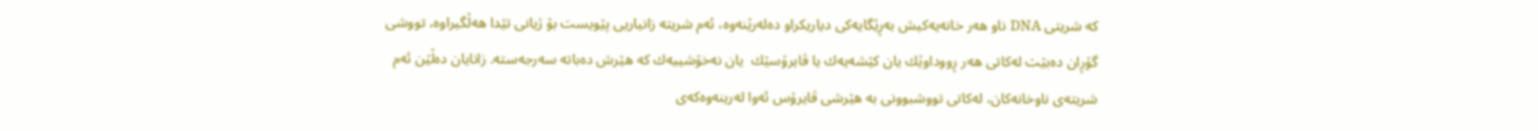كه‌ شریتی DNA ناو هه‌ر خانه‌یه‌كیش به‌ڕێگایه‌كی دیاریكراو ده‌له‌رێنه‌وه‌، ئه‌م شریته‌ زانیاریی پێویست بۆ ژیانی تێدا هه‌ڵگیراوه‌، تووشی  گۆڕان ده‌بێت له‌كاتی هه‌ر ڕووداوێك یان كێشه‌یه‌ك یا ڤایرۆسێك  یان نه‌خۆشییه‌ك كه‌ هێرش ده‌باته‌ سه‌رجه‌سته‌. زانایان ده‌ڵێن ئه‌م شریته‌ی ناوخانه‌كان، له‌كاتی تووشبوونی به‌ هێرشی ڤایرۆس ئه‌وا له‌رینه‌وه‌كه‌ی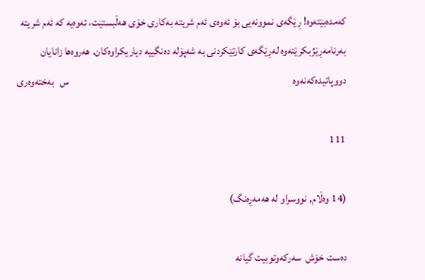كه‌مده‌بێته‌وه‌! ڕێگه‌ی نموونه‌یی بۆ ئه‌وه‌ی ئه‌م شریته‌ به‌كاری خۆی هه‌ڵبستێت، ئه‌وه‌یه‌ كه‌ ئه‌م شریته‌ به‌رنامه‌ڕێژبكرێته‌وه‌ له‌ڕێگه‌ی كارتێكردنی به‌ شه‌پۆله‌ ده‌نگییه‌ دیاریكراوه‌كان. هه‌روه‌ها زانایان دووپاتیده‌كه‌نه‌وه                                                                                                         س   به‌خته‌وه‌ری

111

(14 وه‌ڵام, نووسراو له‌ هه‌مه‌ڕه‌نگ)

ده‌ست خۆش  سه‌ركه‌وتوبیت گیانه‌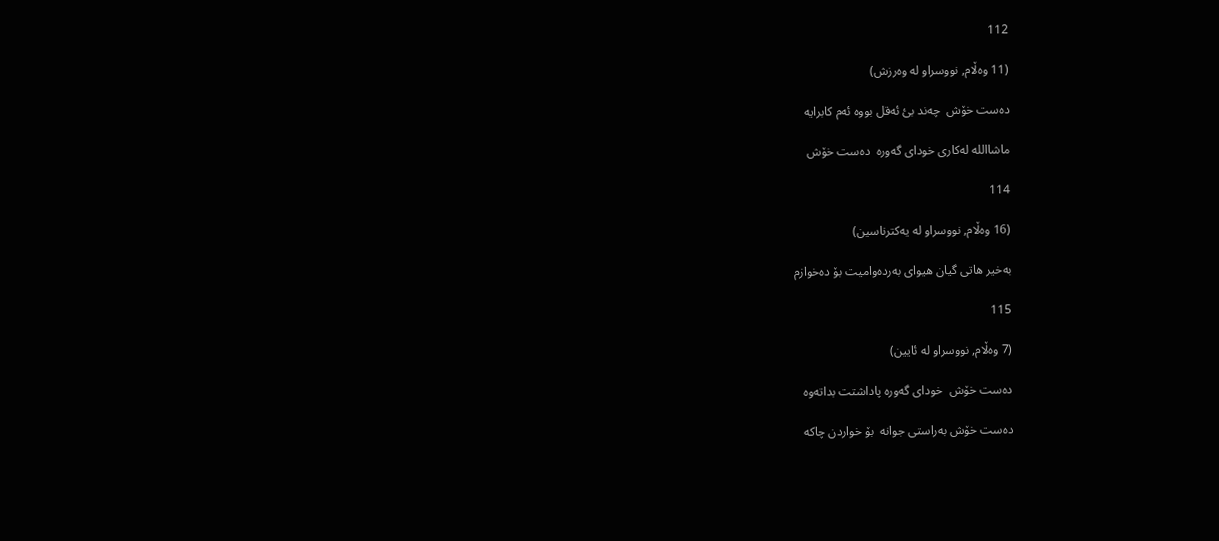112

(11 وه‌ڵام, نووسراو له‌ وه‌رزش)

ده‌ست خۆش  چه‌ند بئ ئه‌قل بووه‌ ئه‌م كابرایه‌

ماشاالله‌ له‌كاری خودای گه‌وره‌  ده‌ست خۆش

114

(16 وه‌ڵام, نووسراو له‌ یه‌كترناسین)

به‌خیر هاتی گیان هیوای به‌رده‌وامیت بۆ ده‌خوازم

115

(7 وه‌ڵام, نووسراو له‌ ئایین)

ده‌ست خۆش  خودای گه‌وره‌ پاداشتت بداته‌وه‌

ده‌ست خۆش به‌راستی جوانه‌  بۆ خواردن چاكه‌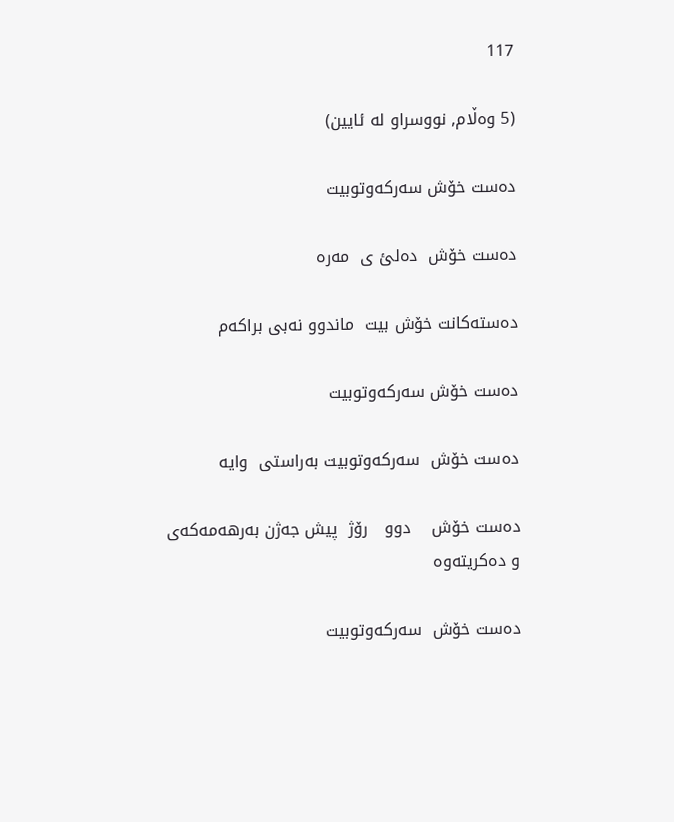117

(5 وه‌ڵام, نووسراو له‌ ئایین)

ده‌ست خۆش سه‌ركه‌وتوبیت

ده‌ست خۆش  ده‌لئ ی  مه‌ره‌

ده‌سته‌كانت خۆش بیت  ماندوو نه‌بی براكه‌م

ده‌ست خۆش سه‌ركه‌وتوبیت

ده‌ست خۆش  سه‌ركه‌وتوبیت به‌راستی  وایه‌

ده‌ست خۆش    دوو   رۆژ  پیش جه‌ژن به‌رهه‌مه‌كه‌ی و ده‌كریته‌وه‌

ده‌ست خۆش  سه‌ركه‌وتوبیت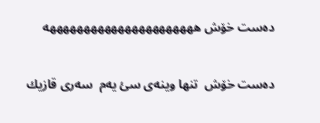ده‌ست خۆش ههههههههههههههههههههههه

ده‌ست خۆش  تنها وینه‌ی سئ یه‌م  سه‌ری قازیك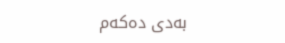به‌دی ده‌كه‌م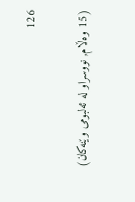126

(15 وه‌ڵام, نووسراو له‌ ئه‌لبومی وێنه‌كان)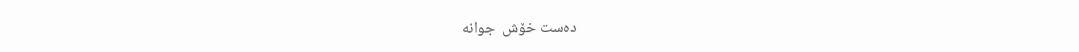ده‌ست خۆش  جوانه‌